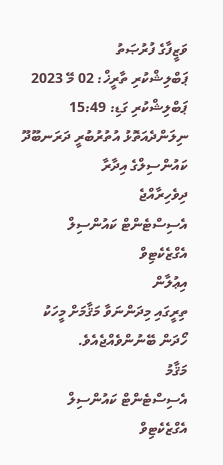ވަޒީފާގެ ފުރުޞަތު
ޕަބްލިޝްކުރި ތާރީޚް: 02 މޭ 2023
ޕަބްލިޝްކުރި ގަޑި: 15:49
ނިލަންދެއަތޮޅު އުތުރުބުރީ ދަރަނބޫދޫ ކައުންސިލްގެ އިދާރާ
ދިވެހިރާއްޖެ
އެސިސްޓެންޓް ކައުންސިލް އެގްޒެކެޓިވް
އިޢުލާން
ތިރީގައި މިދަންނަވާ މަޤާމަށް މީހަކު ހޯދަން ބޭނުންވެއްޖެއެވެ.
މަޤާމު
އެސިސްޓެންޓް ކައުންސިލް އެގްޒެކެޓިވް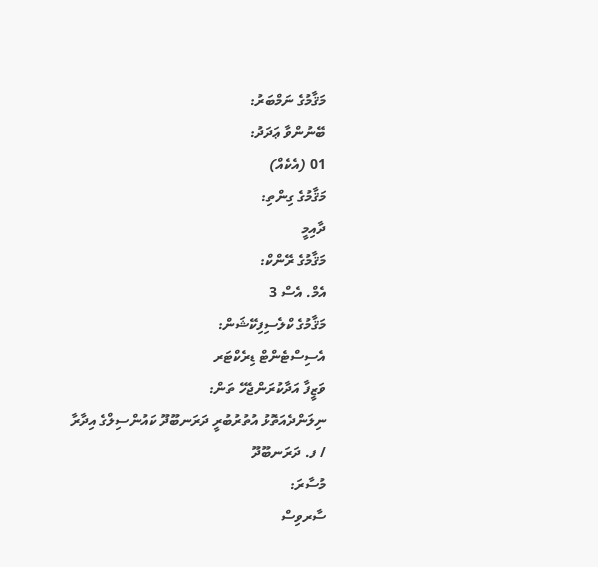މަޤާމުގެ ނަމްބަރު:
ބޭނުންވާ ޢަދަދު:
01 (އެކެއް)
މަޤާމުގެ ގިންތި:
ދާއިމީ
މަޤާމުގެ ރޭންކް:
އެމް. އެސް 3
މަޤާމުގެ ކްލެސިފިކޭޝަން:
އެސިސްޓެންޓް ޑިރެކްޓަރ
ވަޒީފާ އަދާކުރަންޖެހޭ ތަން:
ނިލަންދެއަތޮޅު އުތުރުބުރީ ދަރަނބޫދޫ ކައުންސިލްގެ އިދާރާ / ފ. ދަރަނބޫދޫ
މުސާރަ:
ސާރވިސް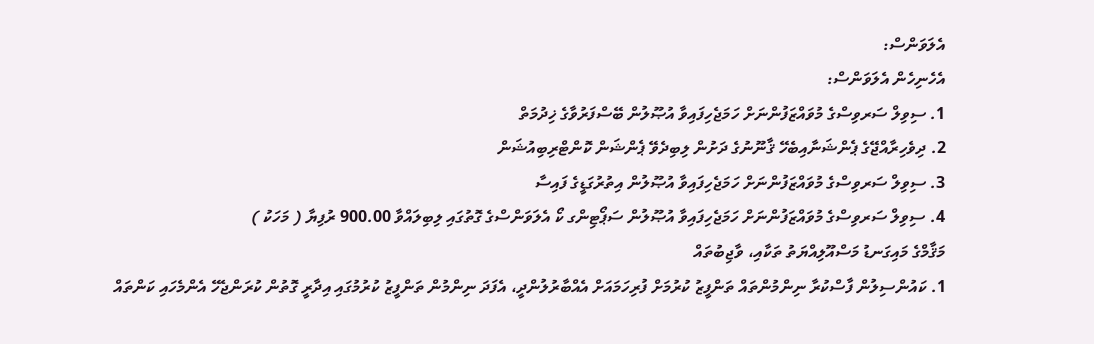އެލަވަންސް:
އެހެނިހެން އެލަވަންސް:
1. ސިވިލް ސަރވިސްގެ މުވައްޒަފުންނަށް ހަމަޖެހިފައިވާ އުޞޫލުން ބޭސްފަރުވާގެ ޚިދުމަތް
2. ދިވެހިރާއްޖޭގެ ޕެންޝަނާއިބެހޭ ޤާނޫނުގެ ދަށުން ލިބިދެވޭ ޕެންޝަން ކޮންޓްރިބިއުޝަން
3. ސިވިލް ސަރވިސްގެ މުވައްޒަފުންނަށް ހަމަޖެހިފައިވާ އުޞޫލުން އިތުރުގަޑީގެ ފައިސާ
4. ސިވިލް ސަރވިސްގެ މުވައްޒަފުންނަށް ހަމަޖެހިފައިވާ އުޞޫލުން ސަޕޯޓިންގ ކޯ އެލަވަންސްގެ ގޮތުގައި ލިބިލައްވާ 900.00 ރުފިޔާ ( މަހަކު )
މަޤާމްގެ މައިގަނޑު މަސްއޫލިއްޔަތު ތަކާއި، ވާޖިބުތައް
1. ކައުންސިލުން ފާސްކުރާ ނިންމުންތައް ތަންފީޒު ކުރުމަށް ފުރިހަމައަށް އެއްބާރުލުންދީ، އެފަދަ ނިންމުން ތަންފީޒު ކުރުމުގައި އިދާރީ ގޮތުން ކުރަންޖެހޭ އެންމެހައި ކަންތައް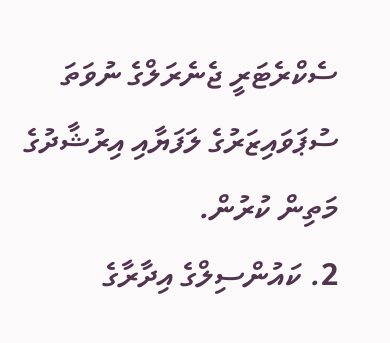ސެކްރެޓަރީ ޖެނެރަލްގެ ނުވަތަ ސުޕަވައިޒަރުގެ ލަފަޔާއި އިރުޝާދުގެ މަތިން ކުރުން.
2. ކައުންސިލްގެ އިދާރާގެ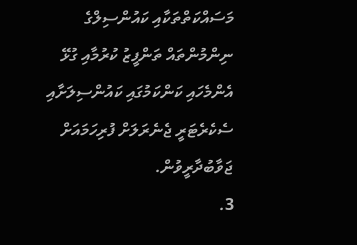މަސައްކަތްތަކާއި ކައުންސިލްގެ ނިންމުންތައް ތަންފީޒު ކުރުމާއި ގުޅޭ އެންމެހައި ކަންކަމުގައި ކައުންސިލަށާއި ސެކެރެޓަރީ ޖެނެރަލަށް ފުރިހަމައަށް ޖަވާބުދާރީވުން.
3.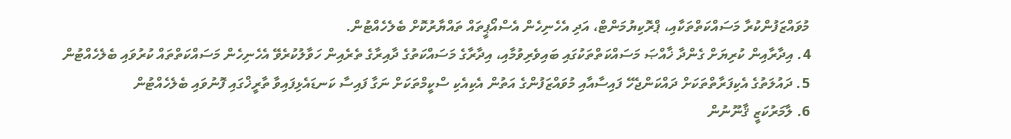މުވައްޒަފުންކުރާ މަސައްކަތްތަކާއި، ޕްރޮކިޔުމަންޓް، އަދި އެހެނިހެން އެސްއޯޕީތައް ތައްޔާރުކޮށް ބެލެހެއްޓުން.
4. އިދާރާއިން ކުރިޔަށް ގެންދާ ޚާއްޞަ މަސައްކަތްތަކުގައި ބައިވެރިވުމާއި، އިދާރާގެ މަސައްކަތުގެ ދާއިރާގެ ތެރެއިން ހަވާލުކުރެވޭ އެހެނިހެން މަސައްކަތްތައް ކުރުވައި ބެލެހެއްޓުން
5. ދައުލަތުގެ އެކިފަރާތްތަކަށް ދައްކަންޖެހޭ ފައިސާއާއި މުވައްޒަފުންގެ އަތުން އެކިއެކި ސްކީމްތަކަށް ނަގާ ފައިސާ ކަނޑައެޅިފައިވާ ތާރީޚްގައި ފޮނުވައި ބެލެހެއްޓުން
6. ލާމަރުކަޒީ ޤާނޫނުން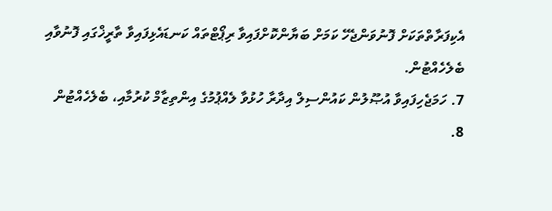އެކިފަރާތްތަކަށް ފޮނުވަންޖެހޭ ކަމަށް ބަޔާންކޮށްފައިވާ ރިޕޯޓްތައް ކަނޑައެޅިފައިވާ ތާރީޚްގައި ފޮނުވާއި ބެލެހެއްޓުން.
7. ހަމަޖެހިފައިވާ އުޞޫލުން ކައުންސިލް އިދާރާ ހުޅުވާ ލެއްޕުމުގެ އިންތިޒާމް ކުރުމާއި، ބެލެހެއްޓުން
8.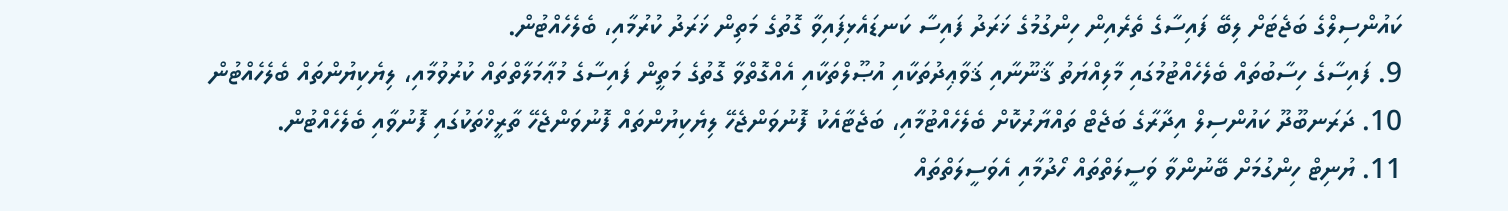ކައުންސިލްގެ ބަޖެޓަށް ލިބޭ ފައިސާގެ ތެރެއިން ހިންގުމުގެ ޚަރަދު ފައިސާ ކަނޑައެޅިފައިވާ ގޮތުގެ މަތިން ޚަރަދު ކުރުމާއި، ބެލެހެއްޓުން.
9. ފައިސާގެ ހިސާބުތައް ބެލެހެއްޓުމުގައި މާލިއްޔަތު ޤާނޫނާއި ޤަވާޢިދުތަކާއި އުޞޫލްތަކާއި އެއްގޮތްވާ ގޮތުގެ މަތީން ފައިސާގެ މުޢާމަލާތްތައް ކުރުވުމާއި، ލިޔެކިޔުންތައް ބެލެހެއްޓުން
10. ދަރަނބޫދޫ ކައުންސިލް އިދާރާގެ ބަޖެޓް ތައްޔާރުކޮށް ބެލެހެއްޓުމާއި، ބަޖެޓާއެކު ފޮނުވަންޖެހޭ ލިޔެކިޔުންތައް ފޮނުވަންޖެހޭ ތާރީޚްތަކުގައި ފޮނުވާއި ބެލެހެއްޓުން.
11. ޔުނިޓް ހިންގުމަށް ބޭނުންވާ ވަސީލަތްތައް ހޯދުމާއި އެވަސީލަތްތައް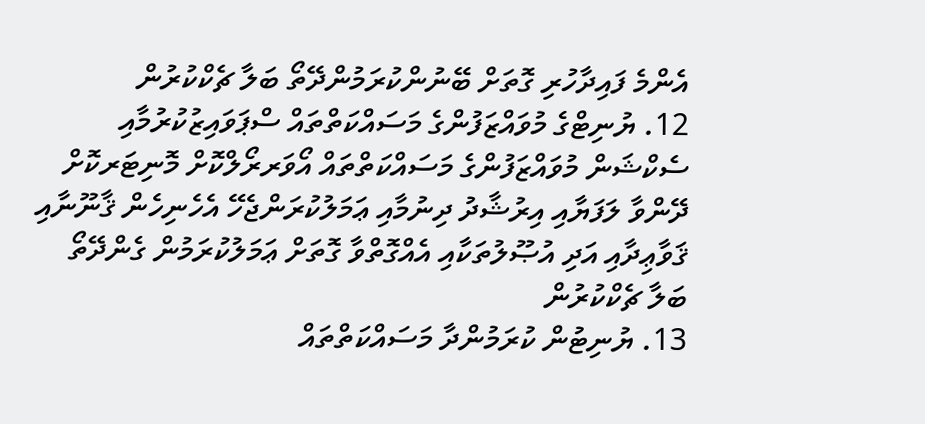އެންމެ ފައިދާހުރި ގޮތަށް ބޭނުންކުރަމުންދޭތޯ ބަލާ ޗެކްކުރުން
12. ޔުނިޓްގެ މުވައްޒަފުންގެ މަސައްކަތްތައް ސްޕަވައިޒުކުރުމާއި ސެކްޝަން މުވައްޒަފުންގެ މަސައްކަތްތައް އޯވަރރޯލްކޮށް މޮނިޓަރކޮށް ދޭންވާ ލަފަޔާއި އިރުޝާދު ދިނުމާއި ޢަމަލުކުރަންޖެހޭ އެހެނިހެން ޤާނޫނާއި ޤަވާޢިދާއި އަދި އުޞޫލުތަކާއި އެއްގޮތްވާ ގޮތަށް ޢަމަލުކުރަމުން ގެންދޭތޯ ބަލާ ޗެކްކުރުން
13. ޔުނިޓުން ކުރަމުންދާ މަސައްކަތްތައް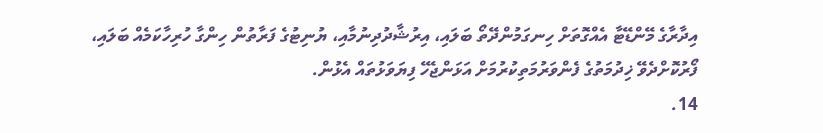އިދާރާގެ މޭންޑޭޓާ އެއްގޮތަށް ހިނގަމުންދޭތޯ ބަލައި، އިރުޝާދުދިނުމާއި، ޔުނިޓުގެ ފަރާތުން ހިންގާ ހުރިހާކަމެއް ބަލައި، ފޯރުކޮށްދެވޭ ޚިދުމަތުގެ ފެންވަރުމަތިކުރުމަށް އަޅަންޖެހޭ ފިޔަވަޅުތައް އެޅުން.
14.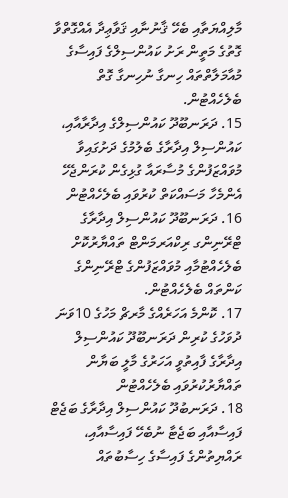މާލިއްޔަތާއި ބެހޭ ޤާނުނާއި ޤަވާޢިދާ އެއްގޮތްވާ ގޮތުގެ މަތީން ރަށު ކައުންސިލްގެ ފައިސާގެ މުއާމަލާތްތައް ހިނގާ ނުހިނގާ ގޮތް ބެލެހެއްޓުން.
15. ދަރަނބޫދޫ ކައުންސިލްގެ އިދާރާއާއި، ކައުންސިލް އިދާރާގެ ބެލުމުގެ ދަށުގައިވާ މުވައްޒަފުންގެ މުސާރައާ ގުޅިގެން ކުރަންޖެހޭ އެންމެހާ މަސައްކަތް ކުރުވައި ބެލެހެއްޓުން
16. ދަރަނބޫދޫ ކައުންސިލް އިދާރާގެ ޓްރޭނިންގ ރިކްއަރމަންޓް ތައްޔާރުކޮށް ބެލެހެއްޓުމާއި މުވައްޒަފުންގެ ޓްރޭނިންގެ ކަންތައް ބެލެހެއްޓުން.
17. ކޮންމެ އަހަރެއްގެ މާރޗް މަހުގެ 10ވަނަ ދުވަހުގެ ކުރިން ދަރަނބޫދޫ ކައުންސިލް އިދާރާގެ ފާއިތުވީ އަހަރުގެ މާލީ ބަޔާން ތައްޔާރުކުރުވައި ބެލެހެއްޓުން
18. ދަރަނބުދޫ ކައުންސިލް އިދާރާގެ ބަޖެޓް ފައިސާއާއި ބަޖެޓާ ނުބެހޭ ފައިސާއާއި، ރައްޔިތުންގެ ފައިސާގެ ހިސާބުތައް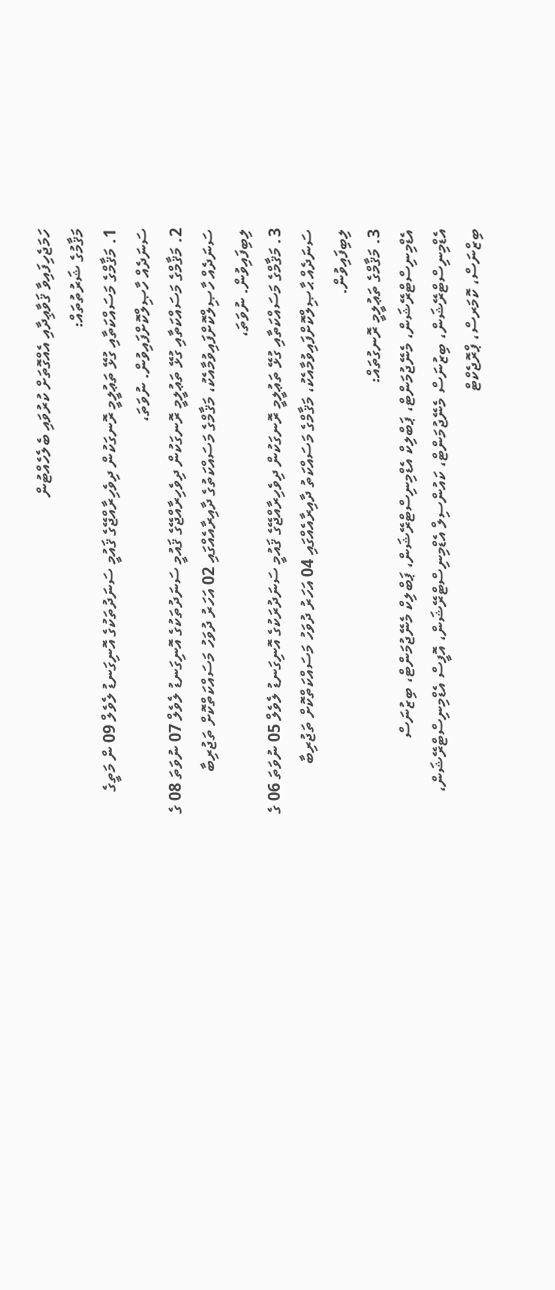ހަމަޖެހިފައިވާ ޤަވާޢިދާއި އެއްގޮތަށް ކުރުވައި ބެލެހެއްޓުން
މަޤާމުގެ ޝަރުތުތައް:
1. މަޤާމްގެ މަސައްކަތާއި ގުޅޭ ތަޢުލީމީ ރޮނގަކުން ދިވެހިރާއްޖޭގެ ޤައުމީ ސަނަދުތަކުގެ އޮނިގަނޑު ލެވެލް 09 ން މަތީގެ ސަނަދެއް ހާޞިލްކޮށްފައިވުން. ނުވަތަ،
2. މަޤާމްގެ މަސައްކަތާއި ގުޅޭ ތަޢުލީމީ ރޮނގަކުން ދިވެހިރާއްޖޭގެ ޤައުމީ ސަނަދުތަކުގެ އޮނިގަނޑު ލެވެލް 07 ނުވަތަ 08 ގެ ސަނަދެއް ހާޞިލްކޮށްފައިވުމާއެކު، މަޤާމްގެ މަސައްކަތުގެ ދާއިރާއެއްގައި 02 އަހަރު ދުވަހު މަސައްކަތްކޮށް ތަޖުރިބާ ލިބިފައިވުން. ނުވަތަ،
3. މަޤާމްގެ މަސައްކަތާއި ގުޅޭ ތަޢުލީމީ ރޮނގަކުން ދިވެހިރާއްޖޭގެ ޤައުމީ ސަނަދުރަކުގެ އޮނިގަނޑު ލެވެލް 05 ނުވަތަ 06 ގެ ސަނަދެއް ޙާޞިލްކޮށްފައިވުމާއެކު، މަޤާމްގެ މަސައްކަތު ދާއިރާއެއްގައި 04 އަހަރު ދުވަހު މަސައްކަތްކޮށް ތަޖުރިބާ ލިބިފައިވުން.
3. މަޤާމްގެ ތަޢުލީމީ ރޮނގުތައް:
އެޑްމިނިސްޓްރޭޝަން، މެނޭޖުމަންޓް، ޕަބްލިކް އެޑްމިނިސްޓްރޭޝަން، ޕަބްލިކް މެނޭޖުމަންޓް، ބިޒުނަސް އެޑްމިނިސްޓްރޭޝަން، ބިޒުނަސް މެނޭޖުމަންޓް، ކައުންސިލް އެޑްމިނިސްޓްރޭޝަން، އޮފީސް އެޑްމިނިސްޓްރޭޝަން، ބިޒްނަސް، ކޮމަރސް، ޕްރޮޖެކްޓް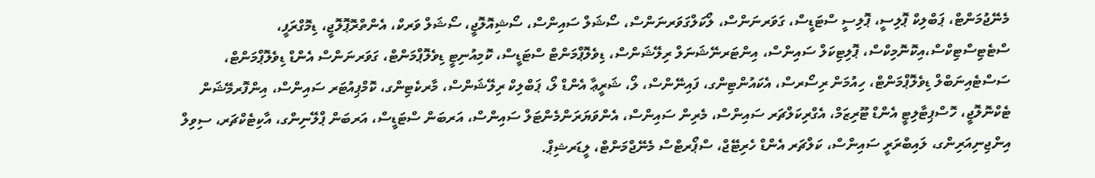މެނޭޖުމަންޓް، ޕަބްލިކް ޕޮލިސީ، ޕޮލިސީ ސްޓަޑީސް، ގަވަރނަންސް، ލޯކަލްގަވަރނަންސް، ސޯޝަލް ސައިންސް، ސޯޝިއޮލޮޖީ، ސޯޝަލް ވަރކް، އެންތްރޮޕޮލޮޖީ، ޑިމޮގްރަފީ، ސްޓެޓިސްޓިކްސް،އިކޮނޮމިކްސް، ޕޮލިޓިކަލް ސައިންސް، އިންޓަރނޭޝަނަލް ރިލޭޝަންސް، ޑިވެލޮޕްމަންޓް ސްޓަޑީސް، ކޮމިއުނިޓީ ޑިވެލޮޕްމަންޓް، ގަވަރނަންސް އެންޑް ޑިވެލޮޕްމަންޓް، ސަސްޓެއިނަބްލް ޑިވެލޮޕްމަންޓް، ހިއުމަން ރިސޯރސް، އެކައުންޓިންގ، ފައިނޭންސް، ލޯ، ޝަރީޢާ އެންޑް ލޯ، ޕަބްލިކް ރިލޭޝަންސް، މާރކެޓިންގ، ކޮމްޕިއުޓަރ ސައިންސް، އިންފޮރމޭޝަން ޓެކްނޮލޮޖީ، ހޮސްޕިޓާލިޓީ އެންޑް ޓޫރިޒަމް، އެގްރިކަލްޗަރ ސައިންސް، މެރިން ސައިންސް، އެންވަޔަރަންމެންޓަލް ސައިންސް، އަރބަން ސްޓަޑީސް، އަރބަން ޕްލޭނިންގ، އާކިޓެކްޗަރ، ސިވިލް އިންޖިނިއަރިންގ، ލައިބްރަރީ ސައިންސް، ކަލްޗަރ އެންޑް ހެރިޓޭޖް، ސްޕޯރޓްސް މެނޭޖްމަންޓް، ލީޑަރޝިޕް.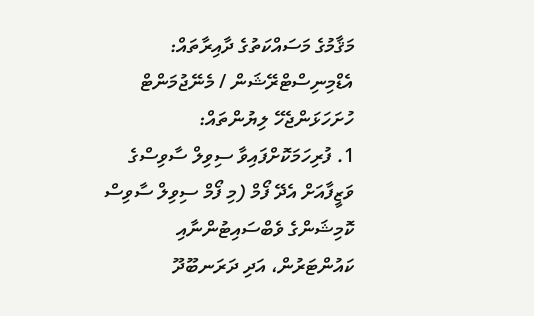މަޤާމުގެ މަސައްކަތުގެ ދާއިރާތައް: އެޑްމިނިސްޓްރޭޝަން / މެނޭޖުމަންޓް
ހުށަހަޅަންޖެހޭ ލިޔުންތައް:
1. ފުރިހަމަކޮށްފައިވާ ސިވިލް ސާވިސްގެ ވަޒީފާއަށް އެދޭ ފޯމް (މި ފޯމް ސިވިލް ސާވިސް ކޮމިޝަންގެ ވެބްސައިޓުންނާއި ކައުންޓަރުން، އަދި ދަރަނބޫދޫ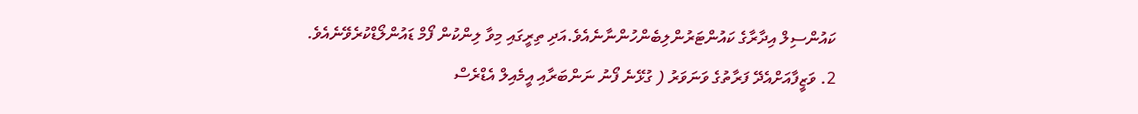ކައުންސިލް އިދާރާގެ ކައުންޓަރުންލިބެންހުންނާނެއެވެ.އަދި ތިރީގައި މިވާ ލިންކުން ފޯމް ޑައުންލޯޑްކުރެވޭނެއެވެ.
2. ވަޒީފާއަށްއެދޭ ފަރާތުގެ ވަނަވަރު ( ގުޅޭނެ ފޯނު ނަންބަރާއި އީމެއިލް އެޑްރެސް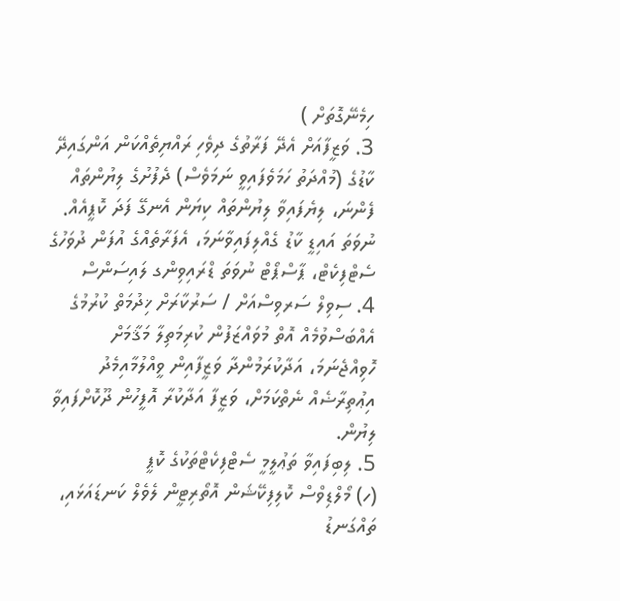ހިމެނޭގޮތަށް )
3. ވަޒީފާއަށް އެދޭ ފަރާތުގެ ދިވެހި ރައްޔިތެއްކަން އަންގައިދޭ ކާޑުގެ (މުއްދަތު ހަމަވެފައިވީ ނަމަވެސް) ދެފުށުގެ ލިޔުންތައް ފެންނަ، ލިޔެފައިވާ ލިޔުންތައް ކިޔަން އެނގޭ ފަދަ ކޮޕީއެއް. ނުވަތަ އައިޑީ ކާޑު ގެއްލިފައިވާނަމަ، އެފަރާތެއްގެ އުފަން ދުވަހުގެ ސެޓްފިކެޓް، ޕާސްޕޯޓް ނުވަތަ ޑްރައިވިންގ ލައިސަންސް
4. ސިވިލް ސަރވިސްއަށް / ސަރުކާރަށް ޚިދުމަތް ކުރުމުގެ އެއްބަސްވުމެއް އޮތް މުވައްޒަފުން ކުރިމަތިލާ މަޤާމަށް ހޮވިއްޖެނަމަ، އަދާކުރަމުންދާ ވަޒީފާއިން ވީއްލުމާއިމެދު އިޢުތިރާޟެއް ނެތްކަމަށް، ވަޒީފާ އަދާކުރާ އޮފީހުން ދޫކޮށްފައިވާ ލިޔުން.
5. ލިބިފައިވާ ތަޢުލީމީ ސެޓްފިކެޓްތަކުގެ ކޮޕީ
(ހ) މޯލްޑިވްސް ކޮލިފިކޭޝަން އޮތޯރިޓީން ލެވެލް ކަނޑައަޅައި، ތައްގަނޑު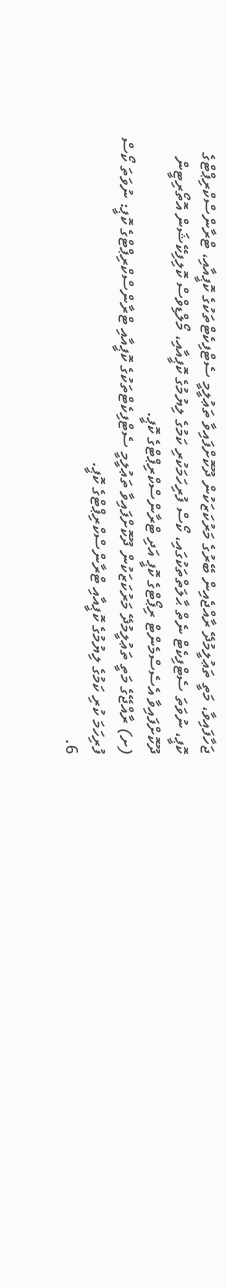ޖަހާފައިވާ، މަތީ ތަޢުލީމުދޭ ރާއްޖެއިން ބޭރުގެ މަރުކަޒަކުން ދޫކޮށްފައިވާ ތަޢުލީމީ ސެޓްފިކެޓްތަކުގެ ކޮޕީއާއި، ޓްރާންސްކްރިޕްޓްގެ ކޮޕީ، ނުވަތަ ސެޓްފިކެޓް ނެތް ޙާލަތްތަކުގައި، ކޯސް ފުރިހަމަކުރި ކަމުގެ ލިޔުމުގެ ކޮޕީއާއި، މޯލްޑިވްސް ކޮލިފިކޭޝަން އޮތޯރިޓީން ދޫކޮށްފައިވާ އެސެސްމެންޓް ރިޕޯޓްގެ ކޮޕީ އަދި ޓްރާންސްކްރިޕްޓްގެ ކޮޕީ.
(ށ) ރާއްޖޭގެ މަތީ ތަޢުލީމުދޭ މަރުކަޒަކުން ދޫކޮށްފައިވާ ތަޢުލީމީ ސެޓްފިކެޓްތަކުގެ ކޮޕީއާއި ޓްރާންސްކްރިޕްޓްގެ ކޮޕީ: ނުވަތަ ކޯސް ފުރިހަމަ ކުރި ކަމުގެ ލިޔުމުގެ ކޮޕީއާއި ޓްރާންސްކްރިޕްޓްގެ ކޮޕީ.
6.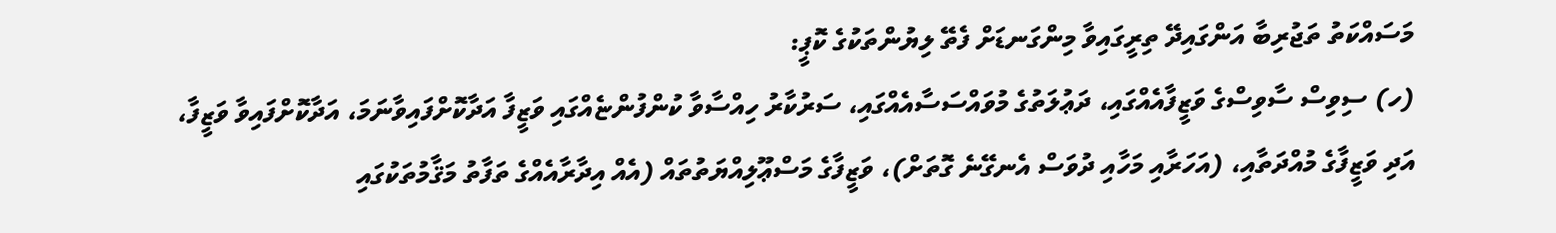މަސައްކަތު ތަޖުރިބާ އަންގައިދޭ ތިރީގައިވާ މިންގަނޑަށް ފެތޭ ލިޔުންތަކުގެ ކޮޕީ:
(ހ) ސިވިސް ސާވިސްގެ ވަޒީފާއެއްގައި، ދަޢުލަތުގެ މުވައްސަސާއެއްގައި، ސަރުކާރު ހިއްސާވާ ކުންފުންޏެއްގައި ވަޒީފާ އަދާކޮށްފައިވާނަމަ، އަދާކޮށްފައިވާ ވަޒީފާ، އަދި ވަޒީފާގެ މުއްދަތާއި، (އަހަރާއި މަހާއި ދުވަސް އެނގޭނެ ގޮތަށް)، ވަޒީފާގެ މަސްޢޫލިއްޔަތުތައް (އެއް އިދާރާއެއްގެ ތަފާތު މަޤާމުތަކުގައި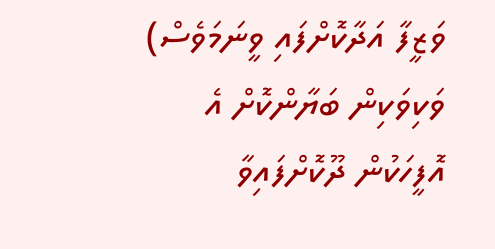ވަޒީފާ އަދާކޮށްފައި ވީނަމަވެސް) ވަކިވަކިން ބަޔާންކޮށް އެ އޮފީހަކުން ދޫކޮށްފައިވާ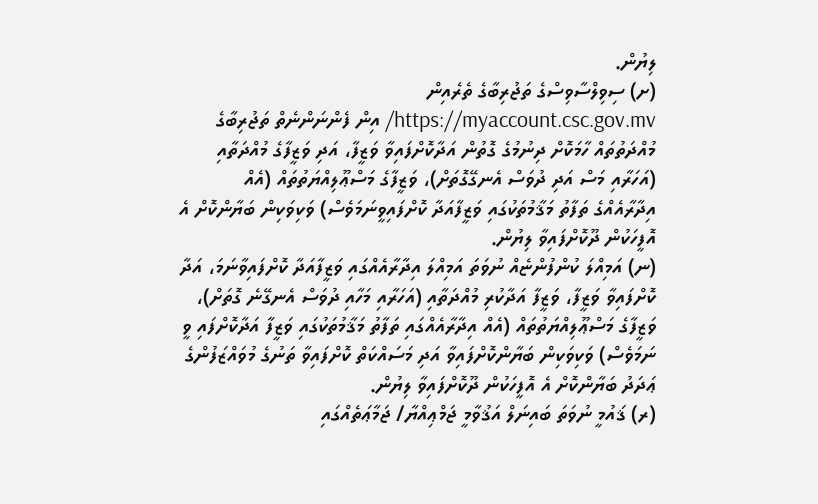ލިޔުން.
(ށ) ސިވިލްސާވިސްގެ ތަޖުރިބާގެ ތެރެއިން https://myaccount.csc.gov.mv/ އިން ފެންނަންނެތް ތަޖުރިބާގެ މުއްދަތުތައް ހާމަކޮށް ދިނުމުގެ ގޮތުން އަދާކޮށްފައިވާ ވަޒީފާ، އަދި ވަޒީފާގެ މުއްދަތާއި (އަހަރާއި މަސް އަދި ދުވަސް އެނގޭގޮތަށް)، ވަޒީފާގެ މަސްޢޫލިއްޔަތުތައް (އެއް އިދާރާއެއްގެ ތަފާތު މަޤާމުތަކުގައި ވަޒީފާއަދާ ކޮށްފައިވީނަމަވެސް) ވަކިވަކިން ބަޔާންކޮށް އެ އޮފީހަކުން ދޫކޮށްފައިވާ ލިޔުން.
(ނ) އަމިއްލަ ކުންފުންޏެއް ނުވަތަ އަމިއްލަ އިދާރާއެއްގައި ވަޒީފާއަދާ ކޮށްފައިވާނަމަ، އަދާ ކޮށްފައިވާ ވަޒީފާ، ވަޒީފާ އަދާކުރި މުއްދަތާއި (އަހަރާއި މަހާއި ދުވަސް އެނގޭނެ ގޮތަށް)، ވަޒީފާގެ މަސްޢޫލިއްޔަތުތައް (އެއް އިދާރާއެއްގައި ތަފާތު މަޤާމުތަކުގައި ވަޒީފާ އަދާކޮށްފައި ވީ ނަމަވެސް) ވަކިވަކިން ބަޔާންކޮށްފައިވާ އަދި މަސައްކަތް ކޮށްފައިވާ ތަނުގެ މުވައްޒަފުންގެ ޢަދަދު ބަޔާންކޮށް އެ އޮފީހަކުން ދޫކޮށްފައިވާ ލިޔުން.
(ރ) ޤައުމީ ނުވަތަ ބައިނަލް އަޤުވާމީ ޖަމްޢިއްޔާ/ ޖަމާޢަތެއްގައި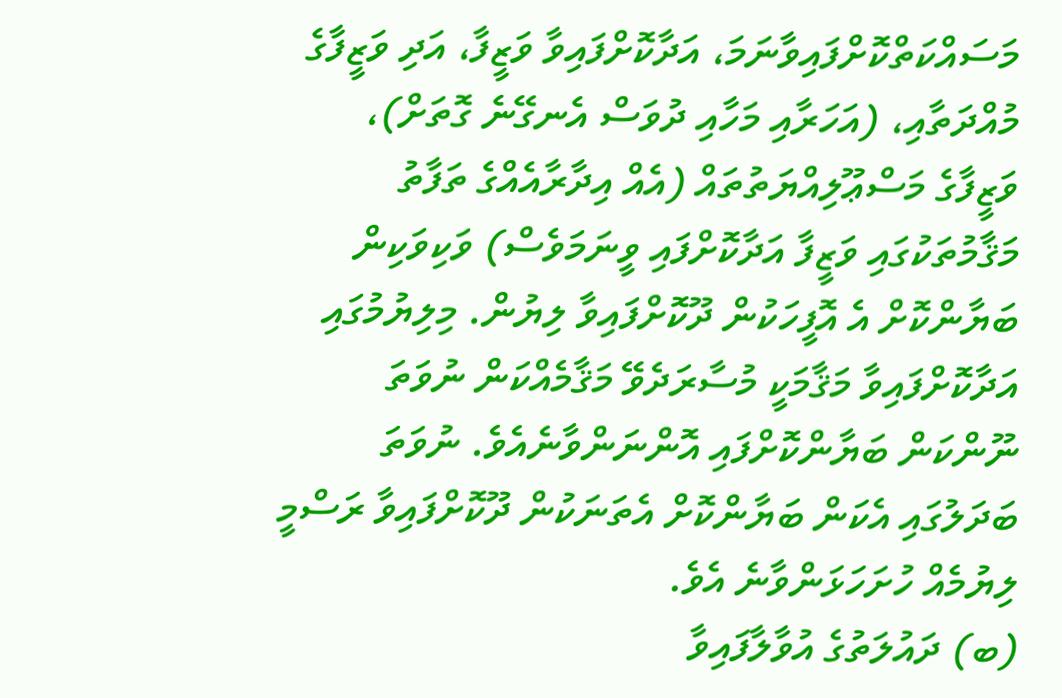މަސައްކަތްކޮށްފައިވާނަމަ، އަދާކޮށްފައިވާ ވަޒީފާ، އަދި ވަޒީފާގެ މުއްދަތާއި، (އަހަރާއި މަހާއި ދުވަސް އެނގޭނެ ގޮތަށް)، ވަޒީފާގެ މަސްޢޫލިއްޔަތުތައް (އެއް އިދާރާއެއްގެ ތަފާތު މަޤާމުތަކުގައި ވަޒީފާ އަދާކޮށްފައި ވީނަމަވެސް) ވަކިވަކިން ބަޔާންކޮށް އެ އޮފީހަކުން ދޫކޮށްފައިވާ ލިޔުން. މިލިޔުމުގައި އަދާކޮށްފައިވާ މަޤާމަކީ މުސާރަދެވޭ މަޤާމެއްކަން ނުވަތަ ނޫންކަން ބަޔާންކޮށްފައި އޮންނަންވާނެއެވެ. ނުވަތަ ބަދަލުގައި އެކަން ބަޔާންކޮށް އެތަނަކުން ދޫކޮށްފައިވާ ރަސްމީ ލިޔުމެއް ހުށަހަޅަންވާނެ އެވެ.
(ބ) ދައުލަތުގެ އުވާލާފައިވާ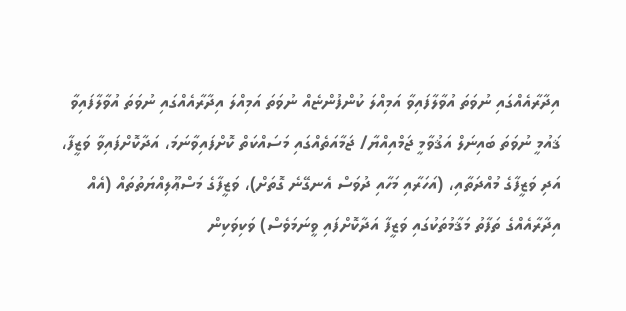އިދާރާއެއްގައި ނުވަތަ އުވާލާފައިވާ އަމިއްލަ ކުންފުންޏެއް ނުވަތަ އަމިއްލަ އިދާރާއެއްގައި ނުވަތަ އުވާލާފައިވާ ޤައުމީ ނުވަތަ ބައިނަލް އަޤުވާމީ ޖަމްއިއްޔާ/ ޖަމާއަތެއްގައި މަސައްކަތް ކޮށްފައިވާނަމަ، އަދާކޮށްފައިވާ ވަޒީފާ، އަދި ވަޒީފާގެ މުއްދަތާއި، (އަހަރާއި މަހާއި ދުވަސް އެނގޭނެ ގޮތަށް)، ވަޒީފާގެ މަސްޢޫލިއްޔަތުތައް (އެއް އިދާރާއެއްގެ ތަފާތު މަޤާމުތަކުގައި ވަޒީފާ އަދާކޮށްފައި ވީނަމަވެސް) ވަކިވަކިން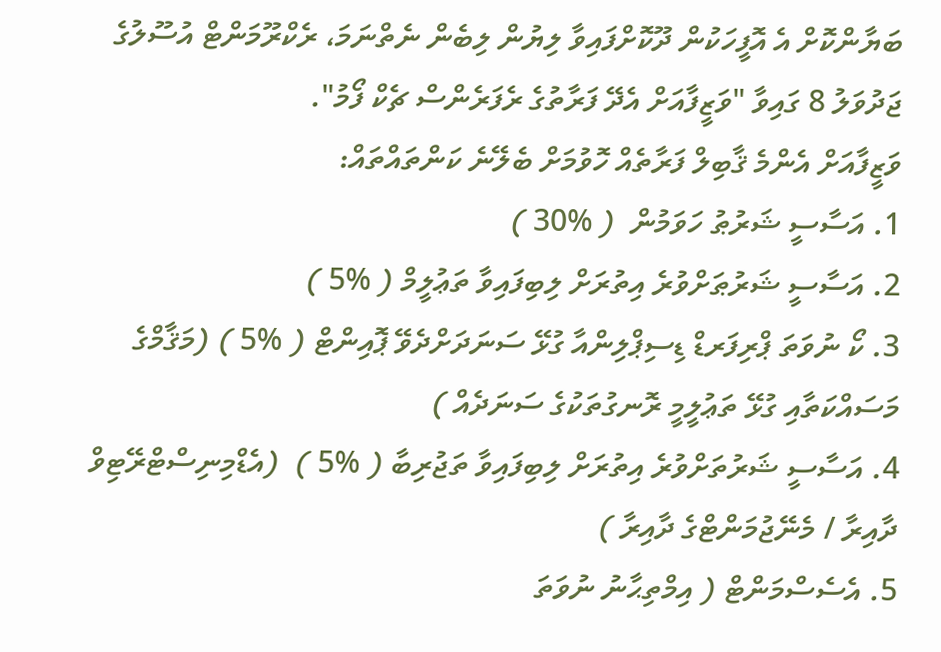ބަޔާންކޮށް އެ އޮފީހަކުން ދޫކޮށްފައިވާ ލިޔުން ލިބެން ނެތްނަމަ، ރެކްރޫމަންޓް އުސޫލުގެ ޖަދުވަލު 8 ގައިވާ "ވަޒީފާއަށް އެދޭ ފަރާތުގެ ރެފަރެންސް ޗެކް ފޯމު".
ވަޒީފާއަށް އެންމެ ޤާބިލް ފަރާތެއް ހޮވުމަށް ބެލޭނެ ކަންތައްތައް:
1. އަސާސީ ޝަރުޠު ހަވަމުން  ( %30 )
2. އަސާސީ ޝަރުޠަށްވުރެ އިތުރަށް ލިބިފައިވާ ތަޢުލީމް ( %5 )
3. ކޯ ނުވަތަ ޕްރިފަރޑް ޑިސިޕްލިންއާ ގުޅޭ ސަނަދަށްދެވޭ ޕޮއިންޓް ( %5 ) (މަޤާމްގެ މަސައްކަތާއި ގުޅޭ ތަޢުލީމީ ރޮނގުތަކުގެ ސަނަދެއް )
4. އަސާސީ ޝަރުތަށްވުރެ އިތުރަށް ލިބިފައިވާ ތަޖުރިބާ ( %5 )  (އެޑްމިނިސްޓްރޭޓިވް ދާއިރާ / މެނޭޖުމަންޓްގެ ދާއިރާ )
5. އެސެސްމަންޓް ( އިމްތިޙާނު ނުވަތަ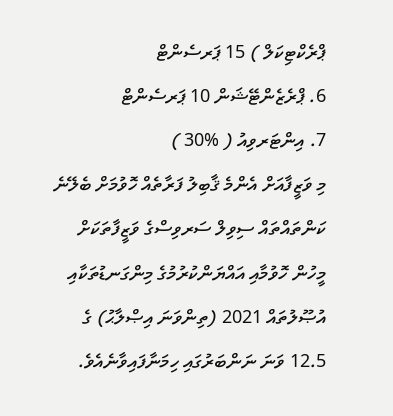ޕްރެކްޓިކަލް ) 15 ޕަރސެންޓް
6. ޕްރެޒެންޓޭޝަން 10 ޕަރސެންޓް
7. އިންޓަރވިއު ( %30 )
މި ވަޒީފާއަށް އެންމެ ޤާބިލު ފަރާތެއް ހޮވުމަށް ބެލޭނެ ކަންތައްތައް ސިވިލް ސަރވިސްގެ ވަޒީފާތަކަށް މީހުން ހޮވުމާއި އައްޔަންކުރުމުގެ މިންގަނޑުތަކާއި އުޞޫލުތައް 2021 (ތިންވަނަ އިޞްލާޙު) ގެ 12.5 ވަނަ ނަންބަރުގައި ހިމަނާފައިވާނެއެވެ.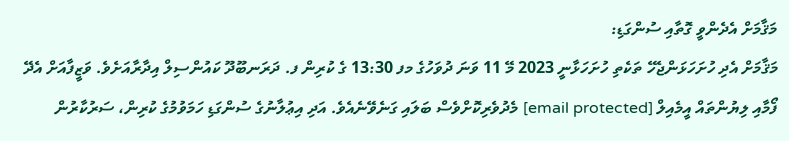މަޤާމަށް އެދެންވީ ގޮތާއި ސުންގަޑި:
މަޤާމަށް އެދި ހުށަހަޅަންޖެހޭ ތަކެތި ހުށަހަޅާނީ 2023 މޭ 11 ވަނަ ދުވަހުގެ މފ 13:30 ގެ ކުރިން ފ. ދަރަނބޫދޫ ކައުންސިލް އިދާރާއަށެވެ. ވަޒީފާއަށް އެދޭ ފޯމާއި ލިޔުންތައް އީމެއިލް [email protected] މެދުވެރިކޮށްވެސް ބަލައި ގަނެވޭނެއެވެ. އަދި އިޢުލާނުގެ ސުންގަޑި ހަމަވުމުގެ ކުރިން، ސަރުކާރުން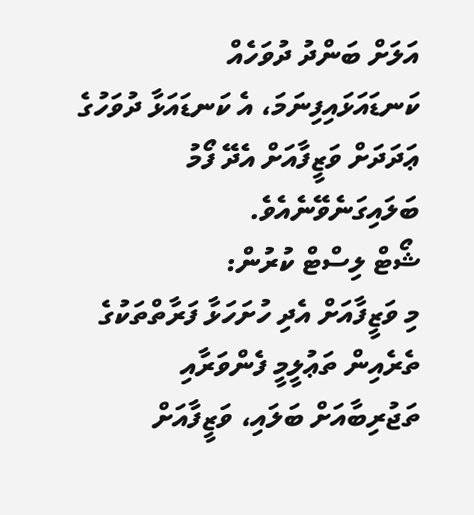އަލަށް ބަންދު ދުވަހެއް ކަނޑައަޅައިފިނަމަ، އެ ކަނޑައަޅާ ދުވަހުގެ ޢަދަދަށް ވަޒީފާއަށް އެދޭ ފޯމު ބަލައިގަނެވޭނެއެވެ.
ޝޯޓް ލިސްޓް ކުރުން:
މި ވަޒީފާއަށް އެދި ހުށަހަޅާ ފަރާތްތަކުގެ ތެރެއިން ތަޢުލީމީ ފެންވަރާއި ތަޖުރިބާއަށް ބަލައި، ވަޒީފާއަށް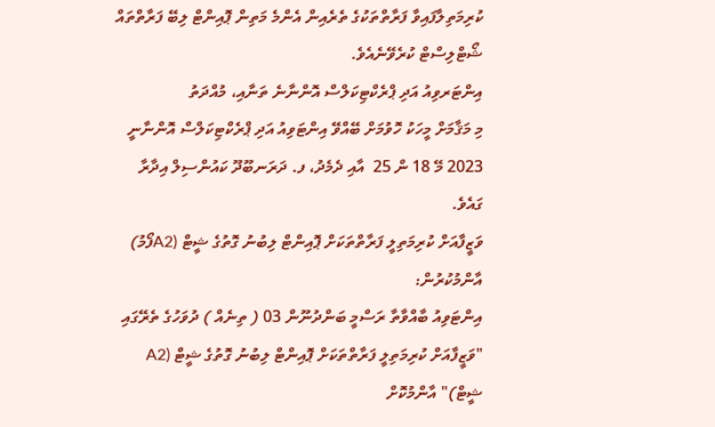ކުރިމަތިލާފައިވާ ފަރާތްތަކުގެ ތެރެއިން އެންމެ މަތިން ޕޮއިންޓް ލިބޭ ފަރާތްތައް ޝޯޓްލިސްޓް ކުރެވޭނެއެވެ.
އިންޓަރވިއު އަދި ޕްރެކްޓިކަލްސް އޮންނާނެ ތަނާއި، މުއްދަތު
މި މަޤާމަށް މީހަކު ހޮވުމަށް ބޭއްވޭ އިންޓަވިއު އަދި ޕްރެކްޓިކަލްސް އޮންނާނީ 2023 މޭ 18 ން 25  އާއި ދެމެދު، ފ. ދަރަނބޫދޫ ކައުންސިލް އިދާރާ ގައެވެ.
ވަޒީފާއަށް ކުރިމަތިލީ ފަރާތްތަކަށް ޕޮއިންޓް ލިބުނު ގޮތުގެ ޝީޓް (A2ފޯމު) އާންމުކުރުން:
އިންޓަވިއު ބާއްވާތާ ރަސްމީ ބަންދުނޫން 03 ( ތިނެއް ) ދުވަހުގެ ތެރޭގައި "ވަޒީފާއަށް ކުރިމަތިލީ ފަރާތްތަކަށް ޕޮއިންޓް ލިބުނު ގޮތުގެ ޝީޓް (A2 ޝީޓް)" އާންމުކޮށް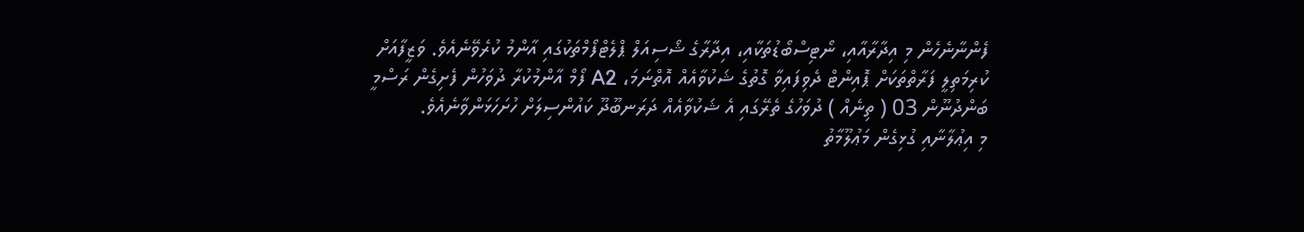ފެންނާނެހެން މި އިދާރާއާއި، ނޯޓިސްބޯޑުތަކާއި، އިދާރާގެ ޝޯސިއަލް ޕްލެޓްފޯމްތަކުގައި އާންމު ކުރެވޭނެއެވެ. ވަޒީފާއަށް ކުރިމަތިލީ ފަރާތްތަކަށް ޕޮއިންޓް ދެވިފައިވާ ގޮތުގެ ޝަކުވާއެއް އޮތްނަމަ، A2 ފޯމް އާންމުކުރާ ދުވަހުން ފެށިގެން ރަސްމީ ބަންދުނޫން 03 ( ތިނެއް ) ދުވަހުގެ ތެރޭގައި އެ ޝަކުވާއެއް ދަރަނބޫދޫ ކައުންސިލަށް ހުށަހަޅަންވާނެއެވެ.
މި އިޢުލާނާއި ގުޅިގެން މަޢުލޫމާތު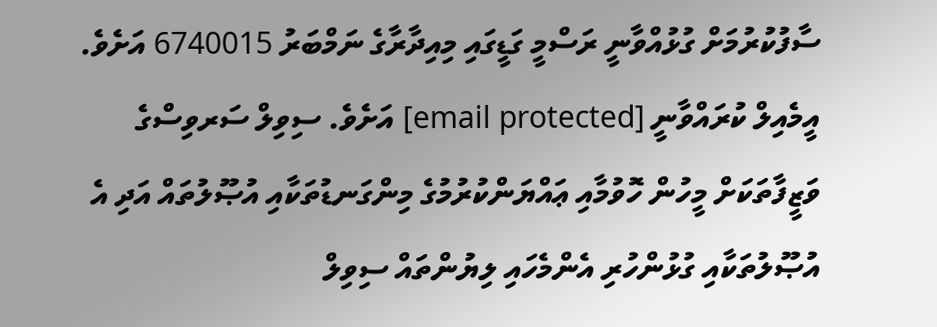ސާފުކުރުމަށް ގުޅުއްވާނީ ރަސްމީ ގަޑީގައި މިއިދާރާގެ ނަމްބަރު 6740015 އަށެވެ. އީމެއިލް ކުރައްވާނީ [email protected] އަށެވެ. ސިވިލް ސަރވިސްގެ ވަޒީފާތަކަށް މީހުން ހޮވުމާއި ޢައްޔަންކުރުމުގެ މިންގަނޑުތަކާއި އުޞޫލުތައް އަދި އެ އުޞޫލުތަކާއި ގުޅުންހުރި އެންމެހައި ލިޔުންތައް ސިވިލް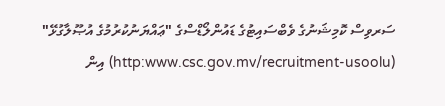ސަރވިސް ކޮމިޝަނުގެ ވެބްސައިޓުގެ ޑައުންލޯޑްސްގެ "ޢައްޔަނުކުރުމުގެ އުޞޫލާގުޅޭ" (http:www.csc.gov.mv/recruitment-usoolu) އިން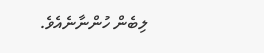ލިބެން ހުންނާނެއެވެ.